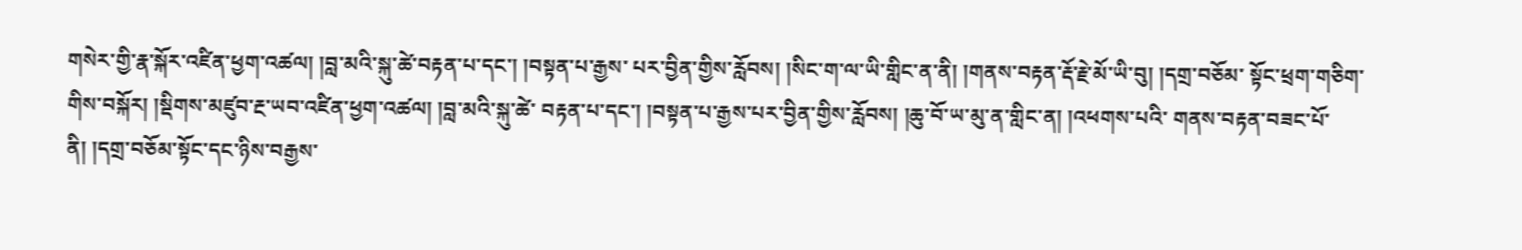གསེར་གྱི་རྣ་སྐོར་འཛིན་ཕྱག་འཚལ། །བླ་མའི་སྐུ་ཚེ་བརྟན་པ་དང་། །བསྟན་པ་རྒྱས་ པར་བྱིན་གྱིས་རློབས། །སིང་ག་ལ་ཡི་གླིང་ན་ནི། །གནས་བརྟན་རྡོ་རྗེ་མོ་ཡི་བུ། །དགྲ་བཅོམ་ སྟོང་ཕྲག་གཅིག་གིས་བསྐོར། །སྡིགས་མཛུབ་རྔ་ཡབ་འཛིན་ཕྱག་འཚལ། །བླ་མའི་སྐུ་ཚེ་ བརྟན་པ་དང་། །བསྟན་པ་རྒྱས་པར་བྱིན་གྱིས་རློབས། །ཆུ་བོ་ཡ་མུ་ན་གླིང་ན། །འཕགས་པའི་ གནས་བརྟན་བཟང་པོ་ནི། །དགྲ་བཅོམ་སྟོང་དང་ཉིས་བརྒྱས་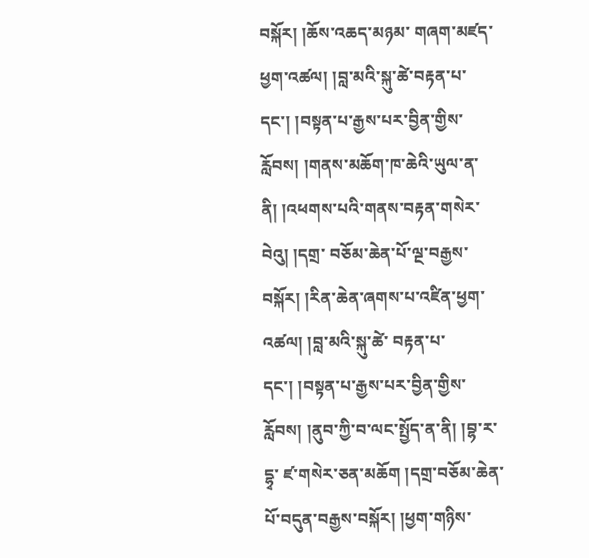བསྐོར། །ཆོས་འཆད་མཉམ་ གཞག་མཛད་ཕྱག་འཚལ། །བླ་མའི་སྐུ་ཚེ་བརྟན་པ་དང་། །བསྟན་པ་རྒྱས་པར་བྱིན་གྱིས་ རློབས། །གནས་མཆོག་ཁ་ཆེའི་ཡུལ་ན་ནི། །འཕགས་པའི་གནས་བརྟན་གསེར་བེའུ། །དགྲ་ བཅོམ་ཆེན་པོ་ལྔ་བརྒྱས་བསྐོར། །རིན་ཆེན་ཞགས་པ་འཛིན་ཕྱག་འཚལ། །བླ་མའི་སྐུ་ཚེ་ བརྟན་པ་དང་། །བསྟན་པ་རྒྱས་པར་བྱིན་གྱིས་རློབས། །ནུབ་ཀྱི་བ་ལང་སྤྱོད་ན་ནི། །བྷ་ར་དྷྭ་ ཛ་གསེར་ཅན་མཆོག །དགྲ་བཅོམ་ཆེན་པོ་བདུན་བརྒྱས་བསྐོར། །ཕྱག་གཉིས་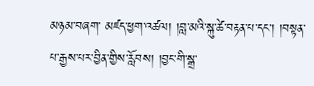མཉམ་བཞག་ མཛད་ཕྱག་འཚལ། །བླ་མའི་སྐུ་ཚེ་བརྟན་པ་དང་། །བསྟན་པ་རྒྱས་པར་བྱིན་གྱིས་རློབས། །བྱང་གི་སྒྲ་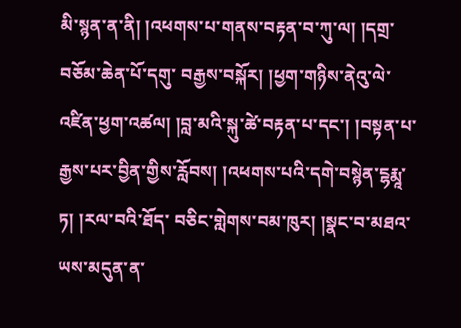མི་སྙན་ན་ནི། །འཕགས་པ་གནས་བརྟན་བ་ཀུ་ལ། །དགྲ་བཅོམ་ཆེན་པོ་དགུ་ བརྒྱས་བསྐོར། །ཕྱག་གཉིས་ནེའུ་ལེ་འཛིན་ཕྱག་འཚལ། །བླ་མའི་སྐུ་ཚེ་བརྟན་པ་དང་། །བསྟན་པ་རྒྱས་པར་བྱིན་གྱིས་རློབས། །འཕགས་པའི་དགེ་བསྙེན་ངྷརྨཱ་ཏ། །རལ་བའི་ཐོད་ བཅིང་གླེགས་བམ་ཁུར། །སྣང་བ་མཐའ་ཡས་མདུན་ན་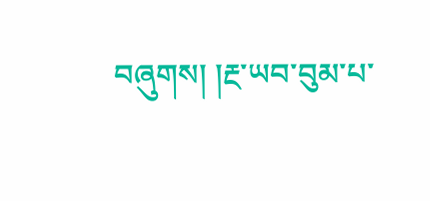བཞུགས། །རྔ་ཡབ་བུམ་པ་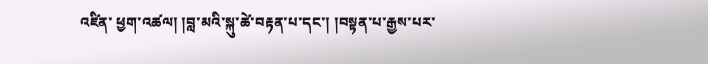འཛིན་ ཕྱག་འཚལ། །བླ་མའི་སྐུ་ཚེ་བརྟན་པ་དང་། །བསྟན་པ་རྒྱས་པར་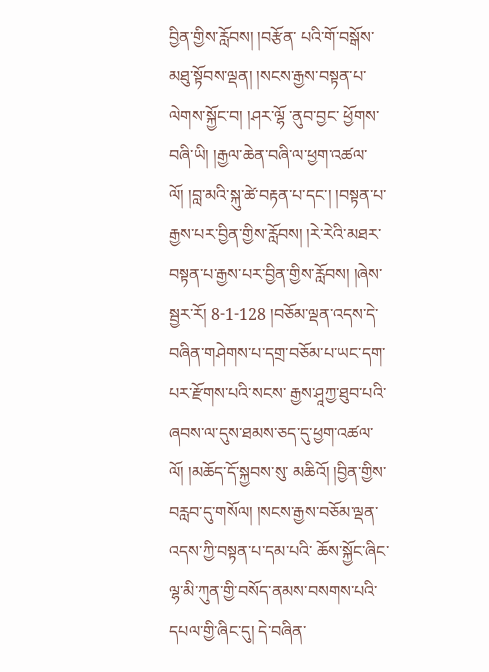བྱིན་གྱིས་རློབས། །བརྩོན་ པའི་གོ་བསྒོས་མཐུ་སྟོབས་ལྡན། །སངས་རྒྱས་བསྟན་པ་ལེགས་སྐྱོང་བ། །ཤར་ལྷོ ་ནུབ་བྱང་ ཕྱོགས་བཞི་ཡི། །རྒྱལ་ཆེན་བཞི་ལ་ཕྱག་འཚལ་ལོ། །བླ་མའི་སྐུ་ཚེ་བརྟན་པ་དང་། །བསྟན་པ་ རྒྱས་པར་བྱིན་གྱིས་རློབས། །རེ་རེའི་མཐར་བསྟན་པ་རྒྱས་པར་བྱིན་གྱིས་རློབས། །ཞེས་སྦྱར་རོ། 8-1-128 །བཅོམ་ལྡན་འདས་དེ་བཞིན་གཤེགས་པ་དགྲ་བཅོམ་པ་ཡང་དག་པར་རྫོགས་པའི་སངས་ རྒྱས་ཤཱཀྱ་ཐུབ་པའི་ཞབས་ལ་དུས་ཐམས་ཅད་དུ་ཕྱག་འཚལ་ལོ། །མཆོད་དོ་སྐྱབས་སུ་ མཆིའོ། །བྱིན་གྱིས་བརླབ་དུ་གསོལ། །སངས་རྒྱས་བཅོམ་ལྡན་འདས་ཀྱི་བསྟན་པ་དམ་པའི་ ཆོས་སྐྱོང་ཞིང་ལྷ་མི་ཀུན་གྱི་བསོད་ནམས་བསགས་པའི་དཔལ་གྱི་ཞིང་དུ། དེ་བཞིན་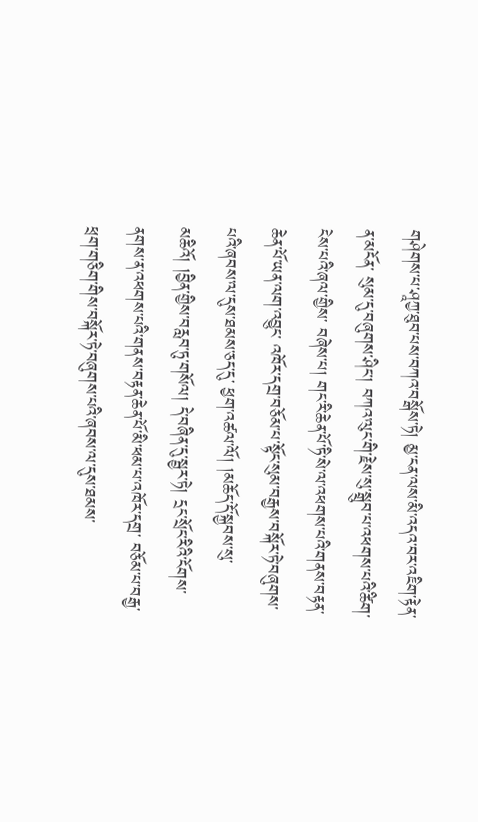གཤེགས་པ་ཤཱཀྱ་ཐུབ་པས་བཀའ་བསྒོས་ཏེ། མྱ་ངན་ལས་མི་འདའ་བར་འཇིག་རྟེན་ན་མངོན་ སུམ་དུ་བཞུགས་ཤིང་། བཀའ་ལུང་གི་རྗེས་སུ་སྒྲུབ་པ་འཕགས་པའི་ཚིག་ངེས་པའི་ཞལ་གྱིས་ བཞེས་པ། གང་རི་ཆེན་པོ་ཏི་སེ་ལ་འཕགས་པའི་གནས་བརྟན་ཆེན་པོ་ཡན་ལག་འབྱུང་ འཁོར་དགྲ་བཅོམ་པ་སྟོང་སུམ་བརྒྱས་བསྐོར་ཏེ་བཞུགས་པའི་ཞབས་ལ་དུས་ཐམས་ཅད་དུ་ ཕྱག་འཚལ་ལོ། །མཆོད་དོ་སྐྱབས་སུ་མཆིའོ། །བྱིན་གྱིས་བརླབ་ཏུ་གསོལ། དེ་བཞིན་དུ་སྦྱར་ཏེ། དྲང་སྲོང་རིའི་ངོགས་ནགས་ན་འཕགས་པའི་གནས་བརྟན་ཆེན་པོ་མི་ཕམ་པ་འཁོར་དགྲ་ བཅོམ་པ་བརྒྱ་ཕྲག་གཅིག་གིས་བསྐོར་ཏེ་བཞུགས་པའི་ཞབས་ལ་དུས་ཐམས་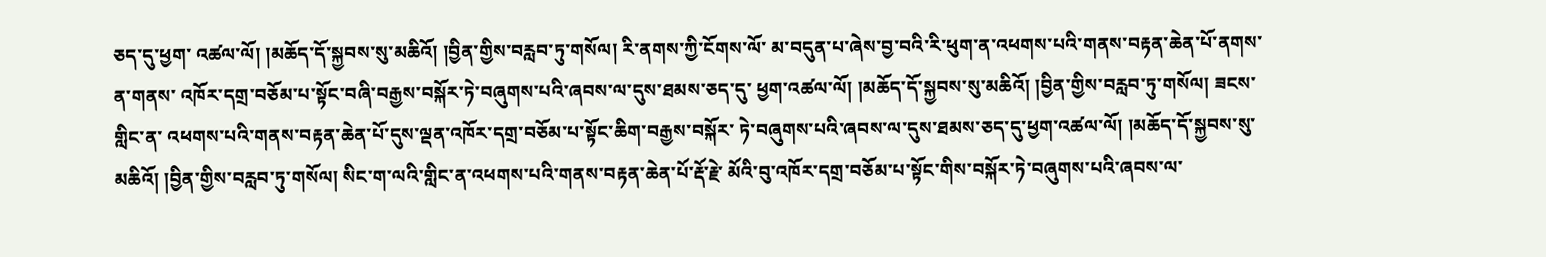ཅད་དུ་ཕྱག་ འཚལ་ལོ། །མཆོད་དོ་སྐྱབས་སུ་མཆིའོ། །བྱིན་གྱིས་བརླབ་ཏུ་གསོལ། རི་ནགས་ཀྱི་ངོགས་ལོ་ མ་བདུན་པ་ཞེས་བྱ་བའི་རི་ཕུག་ན་འཕགས་པའི་གནས་བརྟན་ཆེན་པོ་ནགས་ན་གནས་ འཁོར་དགྲ་བཅོམ་པ་སྟོང་བཞི་བརྒྱས་བསྐོར་ཏེ་བཞུགས་པའི་ཞབས་ལ་དུས་ཐམས་ཅད་དུ་ ཕྱག་འཚལ་ལོ། །མཆོད་དོ་སྐྱབས་སུ་མཆིའོ། །བྱིན་གྱིས་བརླབ་ཏུ་གསོལ། ཟངས་གླིང་ན་ འཕགས་པའི་གནས་བརྟན་ཆེན་པོ་དུས་ལྡན་འཁོར་དགྲ་བཅོམ་པ་སྟོང་ཆིག་བརྒྱས་བསྐོར་ ཏེ་བཞུགས་པའི་ཞབས་ལ་དུས་ཐམས་ཅད་དུ་ཕྱག་འཚལ་ལོ། །མཆོད་དོ་སྐྱབས་སུ་མཆིའོ། །བྱིན་གྱིས་བརླབ་ཏུ་གསོལ། སིང་ག་ལའི་གླིང་ན་འཕགས་པའི་གནས་བརྟན་ཆེན་པོ་རྡོ་རྗེ་ མོའི་བུ་འཁོར་དགྲ་བཅོམ་པ་སྟོང་གིས་བསྐོར་ཏེ་བཞུགས་པའི་ཞབས་ལ་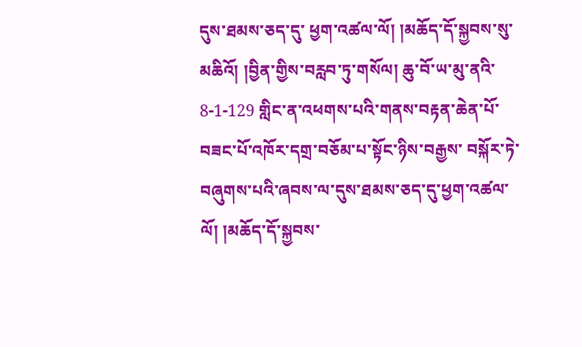དུས་ཐམས་ཅད་དུ་ ཕྱག་འཚལ་ལོ། །མཆོད་དོ་སྐྱབས་སུ་མཆིའོ། །བྱིན་གྱིས་བརླབ་ཏུ་གསོལ། ཆུ་བོ་ཡ་མུ་ནའི་ 8-1-129 གླིང་ན་འཕགས་པའི་གནས་བརྟན་ཆེན་པོ་བཟང་པོ་འཁོར་དགྲ་བཅོམ་པ་སྟོང་ཉིས་བརྒྱས་ བསྐོར་ཏེ་བཞུགས་པའི་ཞབས་ལ་དུས་ཐམས་ཅད་དུ་ཕྱག་འཚལ་ལོ། །མཆོད་དོ་སྐྱབས་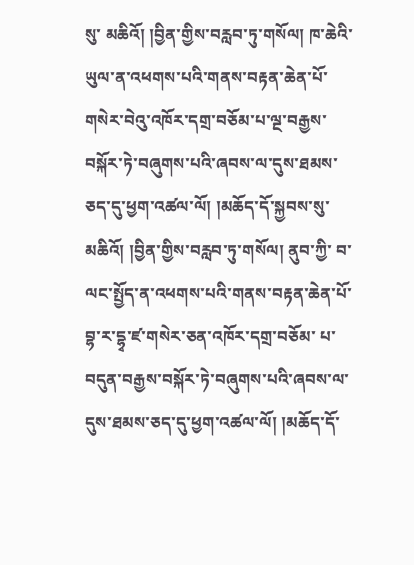སུ་ མཆིའོ། །བྱིན་གྱིས་བརླབ་ཏུ་གསོལ། ཁ་ཆེའི་ཡུལ་ན་འཕགས་པའི་གནས་བརྟན་ཆེན་པོ་ གསེར་བེའུ་འཁོར་དགྲ་བཅོམ་པ་ལྔ་བརྒྱས་བསྐོར་ཏེ་བཞུགས་པའི་ཞབས་ལ་དུས་ཐམས་ ཅད་དུ་ཕྱག་འཚལ་ལོ། །མཆོད་དོ་སྐྱབས་སུ་མཆིའོ། །བྱིན་གྱིས་བརླབ་ཏུ་གསོལ། ནུབ་ཀྱི་ བ་ལང་སྤྱོད་ན་འཕགས་པའི་གནས་བརྟན་ཆེན་པོ་བྷ་ར་དྷྭ་ཛ་གསེར་ཅན་འཁོར་དགྲ་བཅོམ་ པ་བདུན་བརྒྱས་བསྐོར་ཏེ་བཞུགས་པའི་ཞབས་ལ་དུས་ཐམས་ཅད་དུ་ཕྱག་འཚལ་ལོ། །མཆོད་དོ་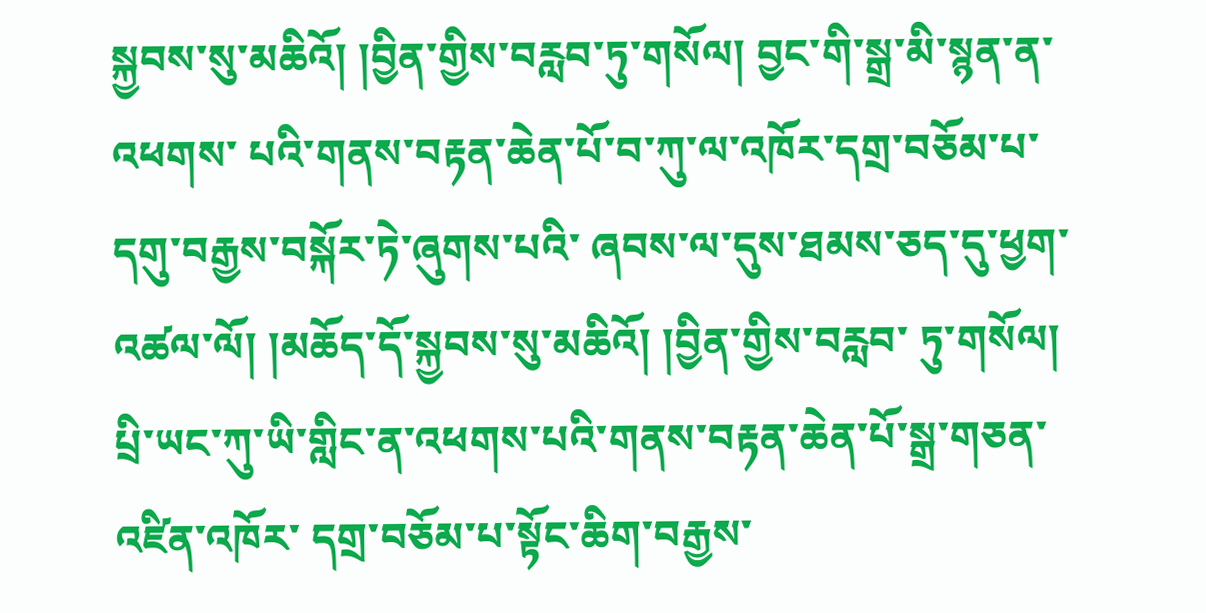སྐྱབས་སུ་མཆིའོ། །བྱིན་གྱིས་བརླབ་ཏུ་གསོལ། བྱང་གི་སྒྲ་མི་སྙན་ན་འཕགས་ པའི་གནས་བརྟན་ཆེན་པོ་བ་ཀུ་ལ་འཁོར་དགྲ་བཅོམ་པ་དགུ་བརྒྱས་བསྐོར་ཏེ་ཞུགས་པའི་ ཞབས་ལ་དུས་ཐམས་ཅད་དུ་ཕྱག་འཚལ་ལོ། །མཆོད་དོ་སྐྱབས་སུ་མཆིའོ། །བྱིན་གྱིས་བརླབ་ ཏུ་གསོལ། པྲི་ཡང་ཀུ་ཡི་གླིང་ན་འཕགས་པའི་གནས་བརྟན་ཆེན་པོ་སྒྲ་གཅན་འཛིན་འཁོར་ དགྲ་བཅོམ་པ་སྟོང་ཆིག་བརྒྱས་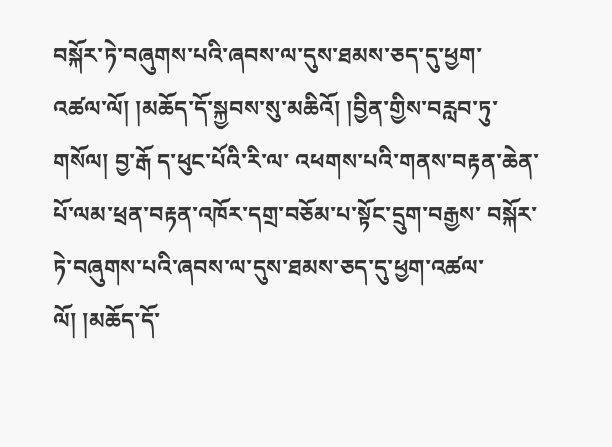བསྐོར་ཏེ་བཞུགས་པའི་ཞབས་ལ་དུས་ཐམས་ཅད་དུ་ཕྱག་ འཚལ་ལོ། །མཆོད་དོ་སྐྱབས་སུ་མཆིའོ། །བྱིན་གྱིས་བརླབ་ཏུ་གསོལ། བྱ་རྒོ ད་ཕུང་པོའི་རི་ལ་ འཕགས་པའི་གནས་བརྟན་ཆེན་པོ་ལམ་ཕྲན་བརྟན་འཁོར་དགྲ་བཅོམ་པ་སྟོང་དྲུག་བརྒྱས་ བསྐོར་ཏེ་བཞུགས་པའི་ཞབས་ལ་དུས་ཐམས་ཅད་དུ་ཕྱག་འཚལ་ལོ། །མཆོད་དོ་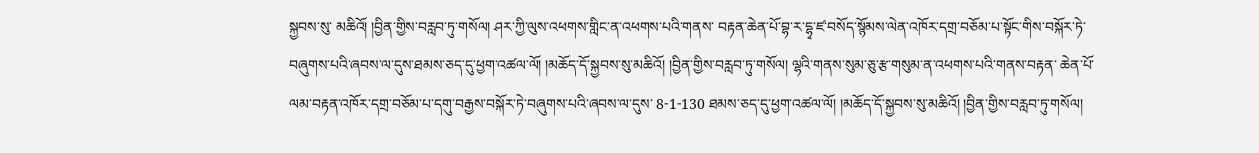སྐྱབས་སུ་ མཆིའོ། །བྱིན་གྱིས་བརླབ་ཏུ་གསོལ། ཤར་ཀྱི་ལུས་འཕགས་གླིང་ན་འཕགས་པའི་གནས་ བརྟན་ཆེན་པོ་བྷ་ར་དྷྭ་ཛ་བསོད་སྙོམས་ལེན་འཁོར་དགྲ་བཅོམ་པ་སྟོང་གིས་བསྐོར་ཏེ་ བཞུགས་པའི་ཞབས་ལ་དུས་ཐམས་ཅད་དུ་ཕྱག་འཚལ་ལོ། །མཆོད་དོ་སྐྱབས་སུ་མཆིའོ། །བྱིན་གྱིས་བརླབ་ཏུ་གསོལ། ལྷའི་གནས་སུམ་ཅུ་རྩ་གསུམ་ན་འཕགས་པའི་གནས་བརྟན་ ཆེན་པོ་ལམ་བརྟན་འཁོར་དགྲ་བཅོམ་པ་དགུ་བརྒྱས་བསྐོར་ཏེ་བཞུགས་པའི་ཞབས་ལ་དུས་ 8-1-130 ཐམས་ཅད་དུ་ཕྱག་འཚལ་ལོ། །མཆོད་དོ་སྐྱབས་སུ་མཆིའོ། །བྱིན་གྱིས་བརླབ་ཏུ་གསོལ།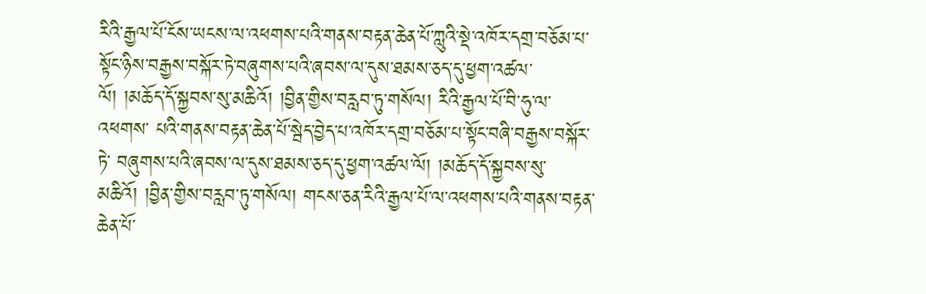རིའི་རྒྱལ་པོ་ངོས་ཡངས་ལ་འཕགས་པའི་གནས་བརྟན་ཆེན་པོ་ཀླུའི་སྡེ་འཁོར་དགྲ་བཅོམ་པ་ སྟོང་ཉིས་བརྒྱས་བསྐོར་ཏེ་བཞུགས་པའི་ཞབས་ལ་དུས་ཐམས་ཅད་དུ་ཕྱག་འཚལ་ལོ། །མཆོད་དོ་སྐྱབས་སུ་མཆིའོ། །བྱིན་གྱིས་བརླབ་ཏུ་གསོལ། རིའི་རྒྱལ་པོ་བི་ཧུ་ལ་འཕགས་ པའི་གནས་བརྟན་ཆེན་པོ་སྦེད་བྱེད་པ་འཁོར་དགྲ་བཅོམ་པ་སྟོང་བཞི་བརྒྱས་བསྐོར་ཏེ་ བཞུགས་པའི་ཞབས་ལ་དུས་ཐམས་ཅད་དུ་ཕྱག་འཚལ་ལོ། །མཆོད་དོ་སྐྱབས་སུ་མཆིའོ། །བྱིན་གྱིས་བརླབ་ཏུ་གསོལ། གངས་ཅན་རིའི་རྒྱལ་པོ་ལ་འཕགས་པའི་གནས་བརྟན་ཆེན་པོ་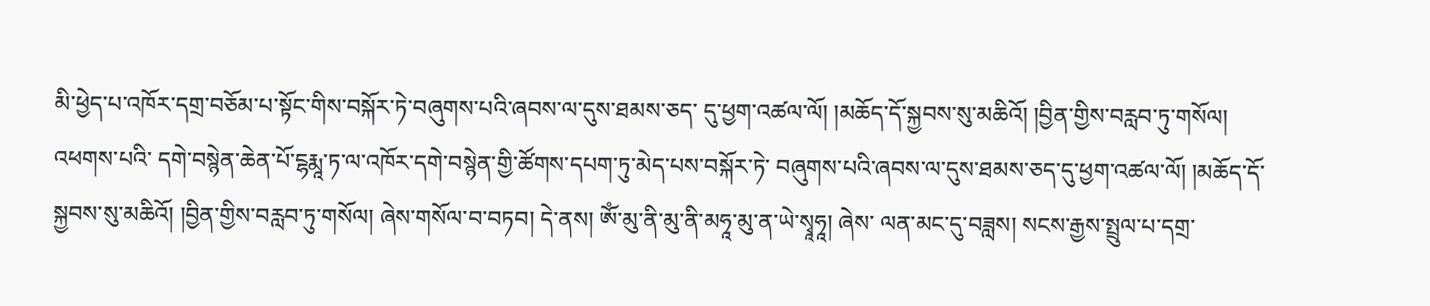མི་ཕྱེད་པ་འཁོར་དགྲ་བཅོམ་པ་སྟོང་གིས་བསྐོར་ཏེ་བཞུགས་པའི་ཞབས་ལ་དུས་ཐམས་ཅད་ དུ་ཕྱག་འཚལ་ལོ། །མཆོད་དོ་སྐྱབས་སུ་མཆིའོ། །བྱིན་གྱིས་བརླབ་ཏུ་གསོལ། འཕགས་པའི་ དགེ་བསྙེན་ཆེན་པོ་ངྷརྨཱ་ཏ་ལ་འཁོར་དགེ་བསྙེན་གྱི་ཚོགས་དཔག་ཏུ་མེད་པས་བསྐོར་ཏེ་ བཞུགས་པའི་ཞབས་ལ་དུས་ཐམས་ཅད་དུ་ཕྱག་འཚལ་ལོ། །མཆོད་དོ་སྐྱབས་སུ་མཆིའོ། །བྱིན་གྱིས་བརླབ་ཏུ་གསོལ། ཞེས་གསོལ་བ་བཏབ། དེ་ནས། ༀ་མུ་ནི་མུ་ནི་མཧཱ་མུ་ན་ཡེ་སྭཱཧཱ། ཞེས་ ལན་མང་དུ་བཟླས། སངས་རྒྱས་སྤྲུལ་པ་དགྲ་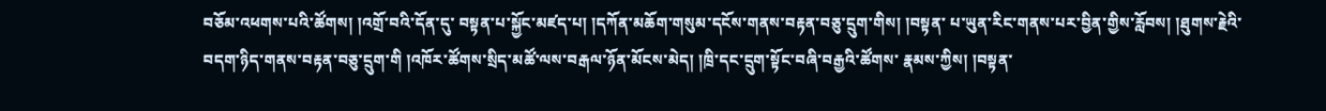བཅོམ་འཕགས་པའི་ཚོགས། །འགྲོ་བའི་དོན་དུ་ བསྟན་པ་སྐྱོང་མཛད་པ། །དཀོན་མཆོག་གསུམ་དངོས་གནས་བརྟན་བཅུ་དྲུག་གིས། །བསྟན་ པ་ཡུན་རིང་གནས་པར་བྱིན་གྱིས་རློབས། །ཐུགས་རྗེའི་བདག་ཉིད་གནས་བརྟན་བཅུ་དྲུག་གི །འཁོར་ཚོགས་སྲིད་མཚོ་ལས་བརྒལ་ཉོན་མོངས་མེད། །ཁྲི་དང་དྲུག་སྟོང་བཞི་བརྒྱའི་ཚོགས་ རྣམས་ཀྱིས། །བསྟན་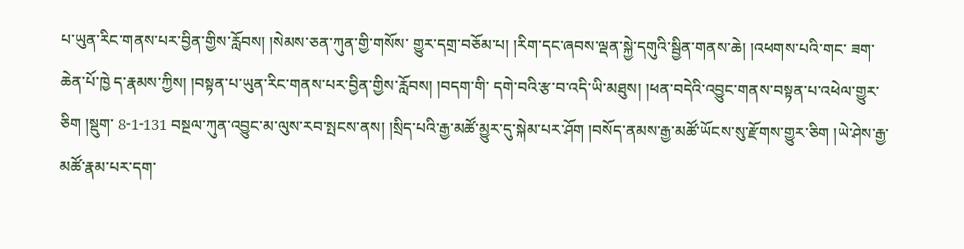པ་ཡུན་རིང་གནས་པར་བྱིན་གྱིས་རློབས། །སེམས་ཅན་ཀུན་གྱི་གསོས་ གྱུར་དགྲ་བཅོམ་པ། །རིག་དང་ཞབས་ལྡན་སྐྱེ་དགུའི་སྦྱིན་གནས་ཆེ། །འཕགས་པའི་གང་ ཟག་ཆེན་པོ་ཁྱེ ད་རྣམས་ཀྱིས། །བསྟན་པ་ཡུན་རིང་གནས་པར་བྱིན་གྱིས་རློབས། །བདག་གི་ དགེ་བའི་རྩ་བ་འདི་ཡི་མཐུས། །ཕན་བདེའི་འབྱུང་གནས་བསྟན་པ་འཕེལ་གྱུར་ཅིག །སྡུག་ 8-1-131 བསྔལ་ཀུན་འབྱུང་མ་ལུས་རབ་སྤངས་ནས། །སྲིད་པའི་རྒྱ་མཚོ་མྱུར་དུ་སྐེམ་པར་ཤོག །བསོད་ནམས་རྒྱ་མཚོ་ཡོངས་སུ་རྫོགས་གྱུར་ཅིག །ཡེ་ཤེས་རྒྱ་མཚོ་རྣམ་པར་དག་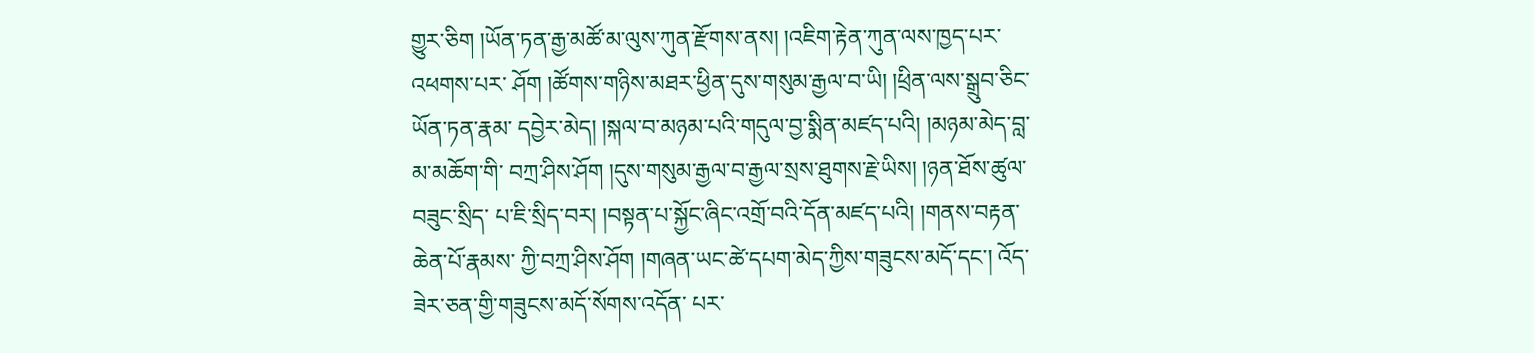གྱུར་ཅིག །ཡོན་ཏན་རྒྱ་མཚོ་མ་ལུས་ཀུན་རྫོགས་ནས། །འཇིག་རྟེན་ཀུན་ལས་ཁྱད་པར་འཕགས་པར་ ཤོག །ཚོགས་གཉིས་མཐར་ཕྱིན་དུས་གསུམ་རྒྱལ་བ་ཡི། །ཕྲིན་ལས་སྒྲུབ་ཅིང་ཡོན་ཏན་རྣམ་ དབྱེར་མེད། །སྐལ་བ་མཉམ་པའི་གདུལ་བྱ་སྨིན་མཛད་པའི། །མཉམ་མེད་བླ་མ་མཆོག་གི་ བཀྲ་ཤིས་ཤོག །དུས་གསུམ་རྒྱལ་བ་རྒྱལ་སྲས་ཐུགས་རྗེ་ཡིས། །ཉན་ཐོས་ཚུལ་བཟུང་སྲིད་ པ་ཇི་སྲིད་བར། །བསྟན་པ་སྐྱོང་ཞིང་འགྲོ་བའི་དོན་མཛད་པའི། །གནས་བརྟན་ཆེན་པོ་རྣམས་ ཀྱི་བཀྲ་ཤིས་ཤོག །གཞན་ཡང་ཚེ་དཔག་མེད་ཀྱིས་གཟུངས་མདོ་དང་། འོད་ཟེར་ཅན་གྱི་གཟུངས་མདོ་སོགས་འདོན་ པར་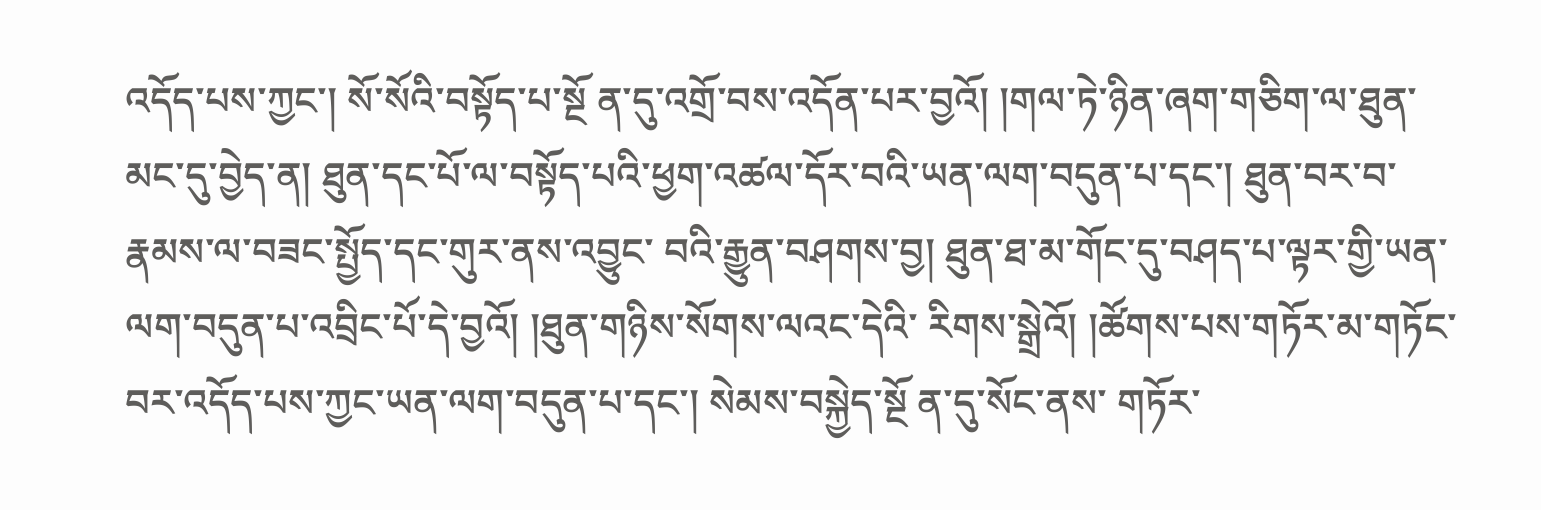འདོད་པས་ཀྱང་། སོ་སོའི་བསྟོད་པ་སྔོ ན་དུ་འགྲོ་བས་འདོན་པར་བྱའོ། །གལ་ཏེ་ཉིན་ཞག་གཅིག་ལ་ཐུན་མང་དུ་བྱེད་ན། ཐུན་དང་པོ་ལ་བསྟོད་པའི་ཕྱག་འཚལ་དོར་བའི་ཡན་ལག་བདུན་པ་དང་། ཐུན་བར་བ་རྣམས་ལ་བཟང་སྤྱོད་དང་གུར་ནས་འབྱུང་ བའི་རྒྱུན་བཤགས་བྱ། ཐུན་ཐ་མ་གོང་དུ་བཤད་པ་ལྟར་གྱི་ཡན་ལག་བདུན་པ་འབྲིང་པོ་དེ་བྱའོ། །ཐུན་གཉིས་སོགས་ལའང་དེའི་ རིགས་སྒྲེའོ། །ཚོགས་པས་གཏོར་མ་གཏོང་བར་འདོད་པས་ཀྱང་ཡན་ལག་བདུན་པ་དང་། སེམས་བསྐྱེད་སྔོ ན་དུ་སོང་ནས་ གཏོར་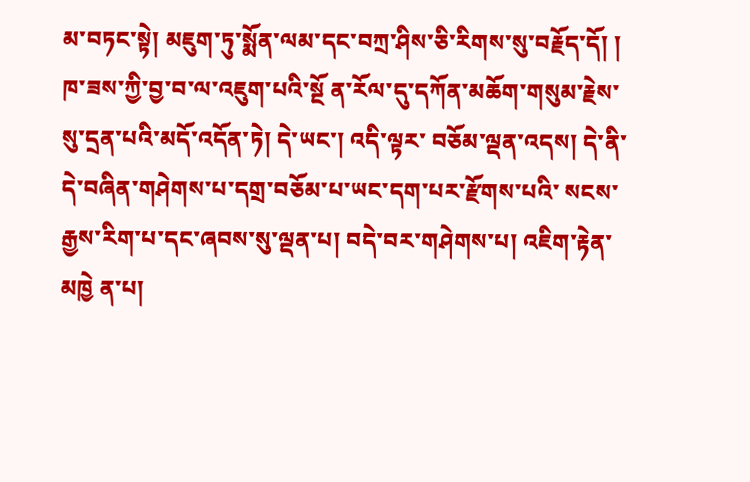མ་བཏང་སྟེ། མཇུག་ཏུ་སྨོན་ལམ་དང་བཀྲ་ཤིས་ཅི་རིགས་སུ་བརྗོད་དོ། ། ཁ་ཟས་ཀྱི་བྱ་བ་ལ་འཇུག་པའི་སྔོ ན་རོལ་དུ་དཀོན་མཆོག་གསུམ་རྗེས་སུ་དྲན་པའི་མདོ་འདོན་ཏེ། དེ་ཡང་། འདི་ལྟར་ བཅོམ་ལྡན་འདས། དེ་ནི་དེ་བཞིན་གཤེགས་པ་དགྲ་བཅོམ་པ་ཡང་དག་པར་རྫོགས་པའི་ སངས་རྒྱས་རིག་པ་དང་ཞབས་སུ་ལྡན་པ། བདེ་བར་གཤེགས་པ། འཇིག་རྟེན་མཁྱེ ན་པ།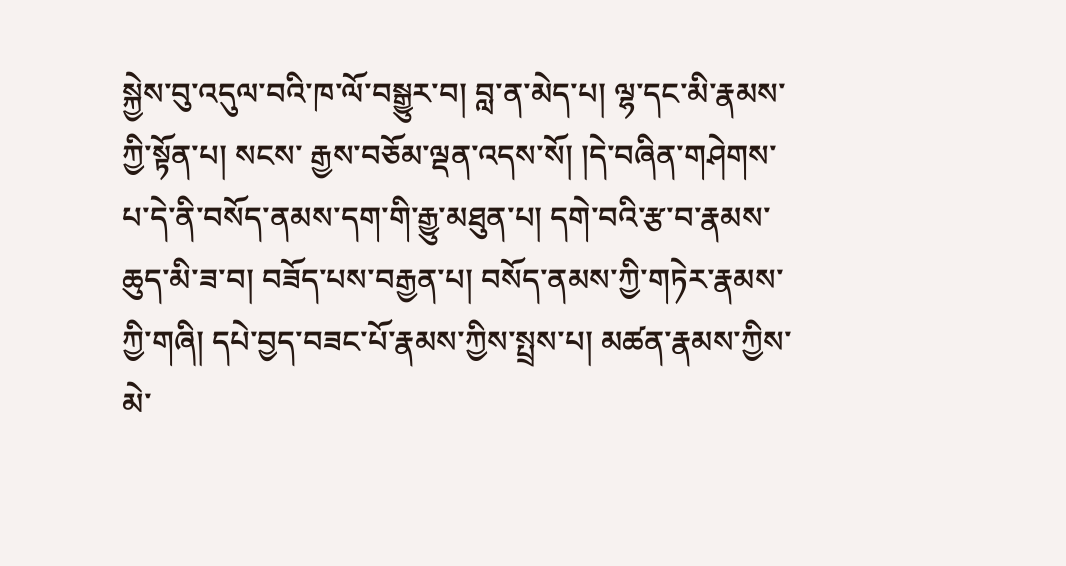སྐྱེས་བུ་འདུལ་བའི་ཁ་ལོ་བསྒྱུར་བ། བླ་ན་མེད་པ། ལྷ་དང་མི་རྣམས་ཀྱི་སྟོན་པ། སངས་ རྒྱས་བཅོམ་ལྡན་འདས་སོ། །དེ་བཞིན་གཤེགས་པ་དེ་ནི་བསོད་ནམས་དག་གི་རྒྱུ་མཐུན་པ། དགེ་བའི་རྩ་བ་རྣམས་ཆུད་མི་ཟ་བ། བཟོད་པས་བརྒྱན་པ། བསོད་ནམས་ཀྱི་གཏེར་རྣམས་ ཀྱི་གཞི། དཔེ་བྱད་བཟང་པོ་རྣམས་ཀྱིས་སྤྲས་པ། མཚན་རྣམས་ཀྱིས་མེ་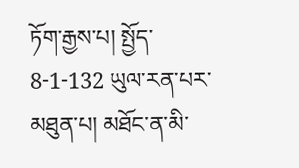ཏོག་རྒྱས་པ། སྤྱོད་ 8-1-132 ཡུལ་རན་པར་མཐུན་པ། མཐོང་ན་མི་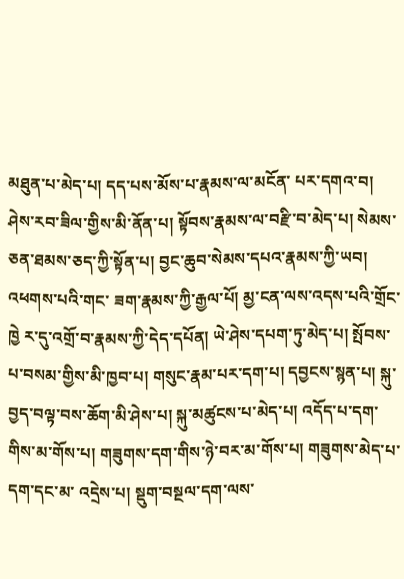མཐུན་པ་མེད་པ། དད་པས་མོས་པ་རྣམས་ལ་མངོན་ པར་དགའ་བ། ཤེས་རབ་ཟིལ་གྱིས་མི་ནོན་པ། སྟོབས་རྣམས་ལ་བརྫི་བ་མེད་པ། སེམས་ ཅན་ཐམས་ཅད་ཀྱི་སྟོན་པ། བྱང་ཆུབ་སེམས་དཔའ་རྣམས་ཀྱི་ཡབ། འཕགས་པའི་གང་ ཟག་རྣམས་ཀྱི་རྒྱལ་པོ། མྱ་ངན་ལས་འདས་པའི་གྲོང་ཁྱེ ར་དུ་འགྲོ་བ་རྣམས་ཀྱི་དེད་དཔོན། ཡེ་ཤེས་དཔག་ཏུ་མེད་པ། སྤོབས་པ་བསམ་གྱིས་མི་ཁྱབ་པ། གསུང་རྣམ་པར་དག་པ། དབྱངས་སྙན་པ། སྐུ་བྱད་བལྟ་བས་ཆོག་མི་ཤེས་པ། སྐུ་མཚུངས་པ་མེད་པ། འདོད་པ་དག་ གིས་མ་གོས་པ། གཟུགས་དག་གིས་ཉེ་བར་མ་གོས་པ། གཟུགས་མེད་པ་དག་དང་མ་ འདྲེས་པ། སྡུག་བསྔལ་དག་ལས་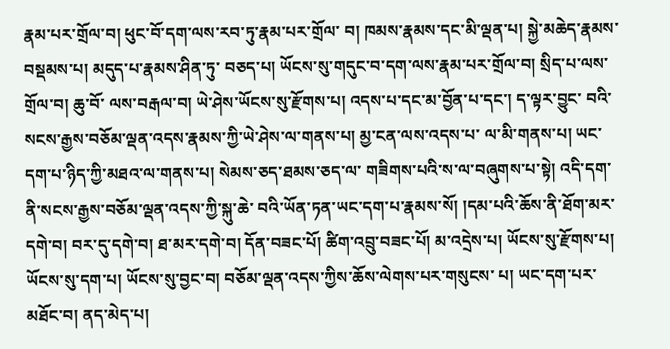རྣམ་པར་གྲོལ་བ། ཕུང་བོ་དག་ལས་རབ་ཏུ་རྣམ་པར་གྲོལ་ བ། ཁམས་རྣམས་དང་མི་ལྡན་པ། སྐྱེ་མཆེད་རྣམས་བསྡམས་པ། མདུད་པ་རྣམས་ཤིན་ཏུ་ བཅད་པ། ཡོངས་སུ་གདུང་བ་དག་ལས་རྣམ་པར་གྲོལ་བ། སྲིད་པ་ལས་གྲོལ་བ། ཆུ་བོ་ ལས་བརྒལ་བ། ཡེ་ཤེས་ཡོངས་སུ་རྫོགས་པ། འདས་པ་དང་མ་བྱོན་པ་དང་། ད་ལྟར་བྱུང་ བའི་སངས་རྒྱས་བཅོམ་ལྡན་འདས་རྣམས་ཀྱི་ཡེ་ཤེས་ལ་གནས་པ། མྱ་ངན་ལས་འདས་པ་ ལ་མི་གནས་པ། ཡང་དག་པ་ཉིད་ཀྱི་མཐའ་ལ་གནས་པ། སེམས་ཅད་ཐམས་ཅད་ལ་ གཟིགས་པའི་ས་ལ་བཞུགས་པ་སྟེ། འདི་དག་ནི་སངས་རྒྱས་བཅོམ་ལྡན་འདས་ཀྱི་སྐུ་ཆེ་ བའི་ཡོན་ཏན་ཡང་དག་པ་རྣམས་སོ། །དམ་པའི་ཆོས་ནི་ཐོག་མར་དགེ་བ། བར་དུ་དགེ་བ། ཐ་མར་དགེ་བ། དོན་བཟང་པོ། ཚིག་འབྲུ་བཟང་པོ། མ་འདྲེས་པ། ཡོངས་སུ་རྫོགས་པ། ཡོངས་སུ་དག་པ། ཡོངས་སུ་བྱང་བ། བཅོམ་ལྡན་འདས་ཀྱིས་ཆོས་ལེགས་པར་གསུངས་ པ། ཡང་དག་པར་མཐོང་བ། ནད་མེད་པ།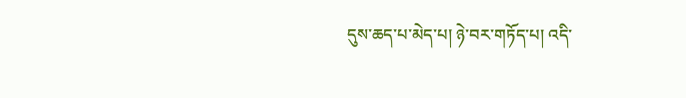དུས་ཆད་པ་མེད་པ། ཉེ་བར་གཏོད་པ། འདི་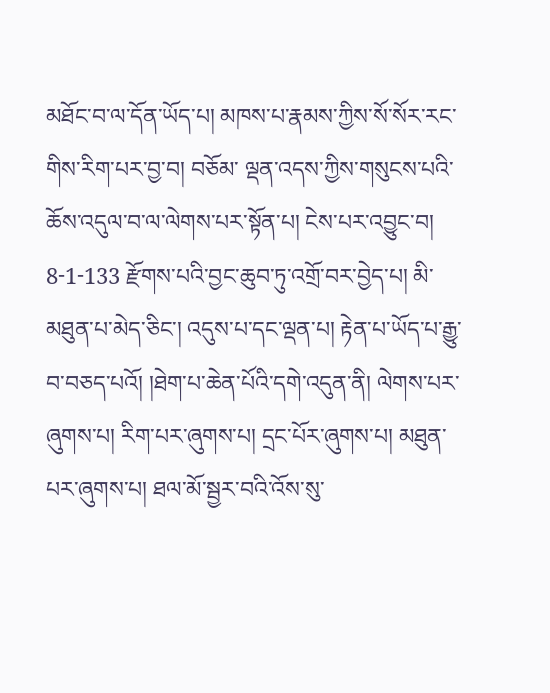མཐོང་བ་ལ་དོན་ཡོད་པ། མཁས་པ་རྣམས་ཀྱིས་སོ་སོར་རང་གིས་རིག་པར་བྱ་བ། བཅོམ་ ལྡན་འདས་ཀྱིས་གསུངས་པའི་ཆོས་འདུལ་བ་ལ་ལེགས་པར་སྟོན་པ། ངེས་པར་འབྱུང་བ། 8-1-133 རྫོགས་པའི་བྱང་ཆུབ་ཏུ་འགྲོ་བར་བྱེད་པ། མི་མཐུན་པ་མེད་ཅིང་། འདུས་པ་དང་ལྡན་པ། རྟེན་པ་ཡོད་པ་རྒྱུ་བ་བཅད་པའོ། །ཐེག་པ་ཆེན་པོའི་དགེ་འདུན་ནི། ལེགས་པར་ཞུགས་པ། རིག་པར་ཞུགས་པ། དྲང་པོར་ཞུགས་པ། མཐུན་པར་ཞུགས་པ། ཐལ་མོ་སྦྱར་བའི་འོས་སུ་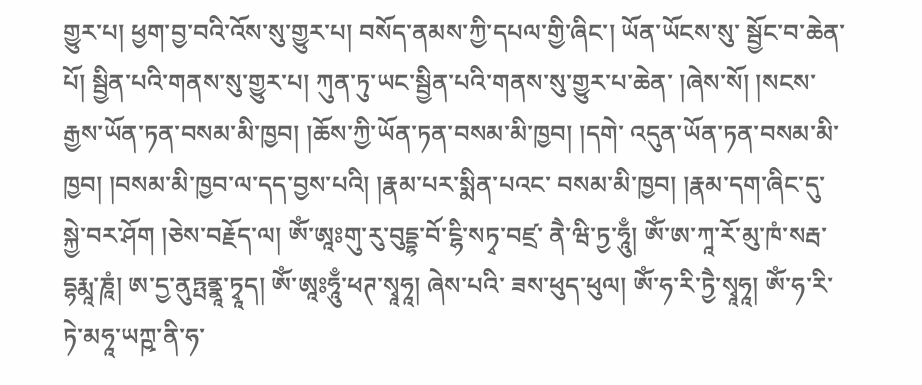གྱུར་པ། ཕྱག་བྱ་བའི་འོས་སུ་གྱུར་པ། བསོད་ནམས་ཀྱི་དཔལ་གྱི་ཞིང་། ཡོན་ཡོངས་སུ་ སྦྱོང་བ་ཆེན་པོ། སྦྱིན་པའི་གནས་སུ་གྱུར་པ། ཀུན་ཏུ་ཡང་སྦྱིན་པའི་གནས་སུ་གྱུར་པ་ཆེན་ །ཞེས་སོ། །སངས་རྒྱས་ཡོན་ཏན་བསམ་མི་ཁྱབ། །ཆོས་ཀྱི་ཡོན་ཏན་བསམ་མི་ཁྱབ། །དགེ་ འདུན་ཡོན་ཏན་བསམ་མི་ཁྱབ། །བསམ་མི་ཁྱབ་ལ་དད་བྱས་པའི། །རྣམ་པར་སྨིན་པའང་ བསམ་མི་ཁྱབ། །རྣམ་དག་ཞིང་དུ་སྐྱེ་བར་ཤོག །ཅེས་བརྗོད་ལ། ༀ་ཨཱཿགུ་རུ་བུདྡྷ་བོ་ངྷི་སཏྭ་བཛྲ་ ནཻ་ཝི་ཏྱ་ཧཱུྃ། ༀ་ཨ་ཀཱ་རོ་མུ་ཁཾ་སརྦ་དྷརྨཱ་ཎཱཾ། ཨ་དྱ་ནུཏྤནྣཱ་ཏྭཱད། ༀ་ཨཱཿཧཱུྃ་ཕཊ་སྭཱཧཱ། ཞེས་པའི་ ཟས་ཕུད་ཕུལ། ༀ་ཧ་རི་ཏྱཻ་སྭཱཧཱ། ༀ་ཧ་རི་ཏེ་མཧཱ་ཡཀྵ་ནི་ཧ་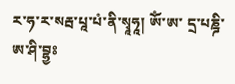ར་ཧ་ར་སརྦ་པཱ་པཾ་ནི་སྭཱཧཱ། ༀ་ཨ་ དྲ་པཎྜི་ཨ་ཤི་བྷྱཿ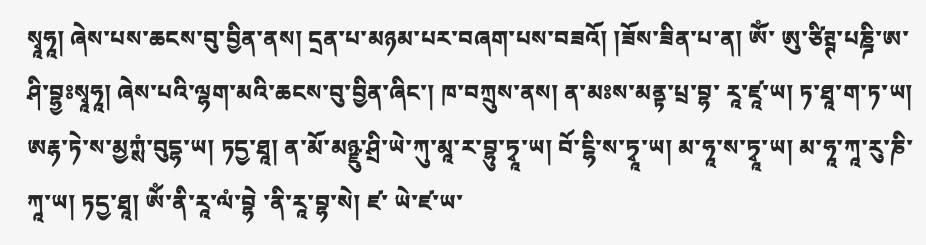སྭཱཧཱ། ཞེས་པས་ཆངས་བུ་བྱིན་ནས། དྲན་པ་མཉམ་པར་བཞག་པས་བཟའོ། །ཟོས་ཟིན་པ་ན། ༀ་ ཨུ་ཙིཊྚ་པཎྜི་ཨ་ཤི་བྷྱཿསྭཱཧཱ། ཞེས་པའི་ལྷག་མའི་ཆངས་བུ་བྱིན་ཞིང་། ཁ་བཀྲུས་ནས། ན་མཿས་མནྟ་པྲ་བྷ་ རཱ་ཛཱ་ཡ། ཏ་ཐཱ་ག་ཏ་ཡ། ཨརྷ་ཏེ་ས་མྱཀྶཾ་བུདྷ་ཡ། ཏདྱ་ཐཱ། ན་མོ་མཉྫུ་ཤྲི་ཡེ་ཀུ་མཱ་ར་བྷུ་ཏྭཱ་ཡ། བོ་ངྷི་ས་ཏྭཱ་ཡ། མ་ཧཱ་ས་ཏྭཱ་ཡ། མ་ཧཱ་ཀཱ་རུ་ཎི་ཀཱ་ཡ། ཏདྱ་ཐཱ། ༀ་ནི་རཱ་ལཾ་བྷེ ་ནི་རཱ་བྷ་སེ། ཛ་ ཡེ་ཛ་ཡ་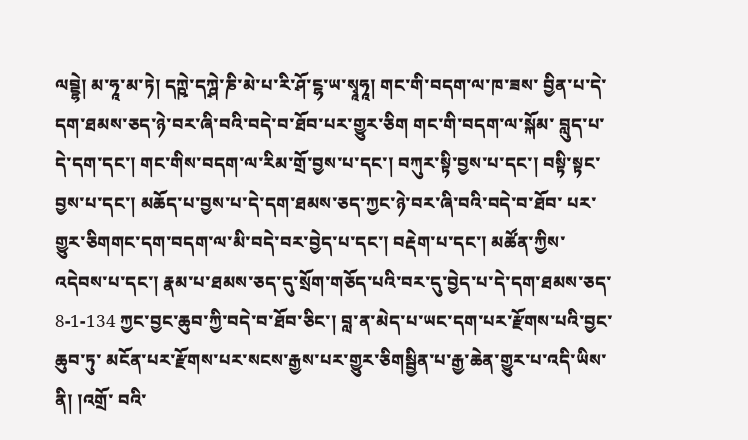ལབྡྷེ། མ་ཧཱ་མ་ཏེ། དཀྵེ་དཀྴེ་ཎི་མེ་པ་རི་ཤོ་ངྷ་ཡ་སྭཱཧཱ། གང་གི་བདག་ལ་ཁ་ཟས་ བྱིན་པ་དེ་དག་ཐམས་ཅད་ཉེ་བར་ཞི་བའི་བདེ་བ་ཐོབ་པར་གྱུར་ཅིག གང་གི་བདག་ལ་སྐོམ་ བླུད་པ་དེ་དག་དང་། གང་གིས་བདག་ལ་རིམ་གྲོ་བྱས་པ་དང་། བཀུར་སྟི་བྱས་པ་དང་། བསྟི་སྟང་བྱས་པ་དང་། མཆོད་པ་བྱས་པ་དེ་དག་ཐམས་ཅད་ཀྱང་ཉེ་བར་ཞི་བའི་བདེ་བ་ཐོབ་ པར་གྱུར་ཅིགགང་དག་བདག་ལ་མི་བདེ་བར་བྱེད་པ་དང་། བརྡེག་པ་དང་། མཚོན་ཀྱིས་ འདེབས་པ་དང་། རྣམ་པ་ཐམས་ཅད་དུ་སྲོག་གཅོད་པའི་བར་དུ་བྱེད་པ་དེ་དག་ཐམས་ཅད་ 8-1-134 ཀྱང་བྱང་ཆུབ་ཀྱི་བདེ་བ་ཐོབ་ཅིང་། བླ་ན་མེད་པ་ཡང་དག་པར་རྫོགས་པའི་བྱང་ཆུབ་ཏུ་ མངོན་པར་རྫོགས་པར་སངས་རྒྱས་པར་གྱུར་ཅིགསྦྱིན་པ་རྒྱ་ཆེན་གྱུར་པ་འདི་ཡིས་ནི། །འགྲོ་ བའི་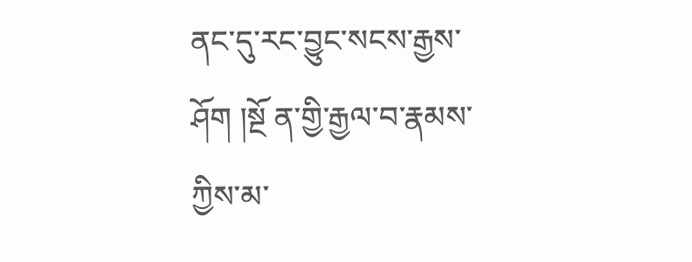ནང་དུ་རང་བྱུང་སངས་རྒྱས་ཤོག །སྔོ ན་གྱི་རྒྱལ་བ་རྣམས་ཀྱིས་མ་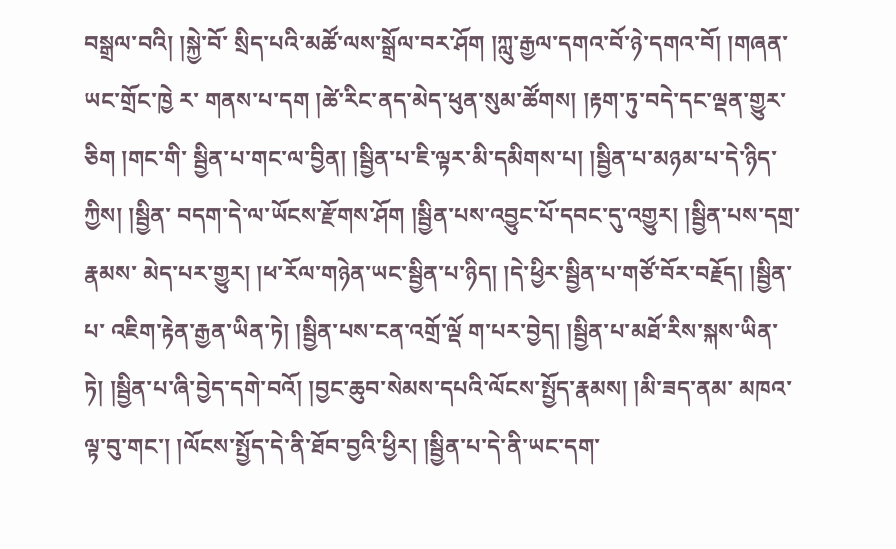བསྒྲལ་བའི། །སྐྱེ་བོ་ སྲིད་པའི་མཚོ་ལས་སྒྲོལ་བར་ཤོག །ཀླུ་རྒྱལ་དགའ་བོ་ཉེ་དགའ་བོ། །གཞན་ཡང་གྲོང་ཁྱེ ར་ གནས་པ་དག །ཚེ་རིང་ནད་མེད་ཕུན་སུམ་ཚོགས། །རྟག་ཏུ་བདེ་དང་ལྡན་གྱུར་ཅིག །གང་གི་ སྦྱིན་པ་གང་ལ་བྱིན། །སྦྱིན་པ་ཇི་ལྟར་མི་དམིགས་པ། །སྦྱིན་པ་མཉམ་པ་དེ་ཉིད་ཀྱིས། །སྦྱིན་ བདག་དེ་ལ་ཡོངས་རྫོགས་ཤོག །སྦྱིན་པས་འབྱུང་པོ་དབང་དུ་འགྱུར། །སྦྱིན་པས་དགྲ་རྣམས་ མེད་པར་གྱུར། །ཕ་རོལ་གཉེན་ཡང་སྦྱིན་པ་ཉིད། །དེ་ཕྱིར་སྦྱིན་པ་གཙོ་བོར་བརྗོད། །སྦྱིན་པ་ འཇིག་རྟེན་རྒྱན་ཡིན་ཏེ། །སྦྱིན་པས་ངན་འགྲོ་ལྡོ ག་པར་བྱེད། །སྦྱིན་པ་མཐོ་རིས་སྐས་ཡིན་ ཏེ། །སྦྱིན་པ་ཞི་བྱེད་དགེ་བའོ། །བྱང་ཆུབ་སེམས་དཔའི་ལོངས་སྤྱོད་རྣམས། །མི་ཟད་ནམ་ མཁའ་ལྟ་བུ་གང་། །ལོངས་སྤྱོད་དེ་ནི་ཐོབ་བྱའི་ཕྱིར། །སྦྱིན་པ་དེ་ནི་ཡང་དག་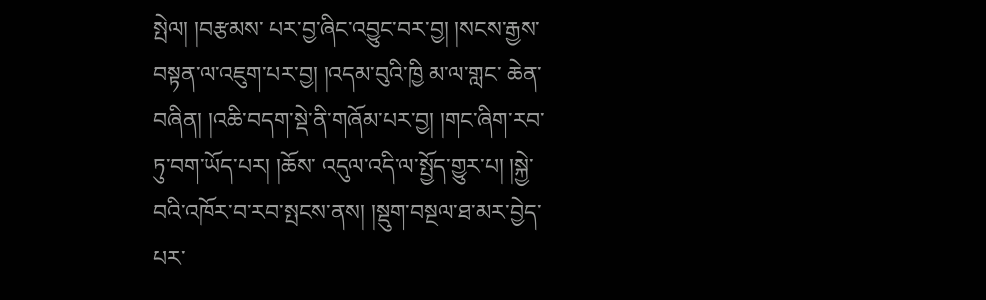སྤེལ། །བརྩམས་ པར་བྱ་ཞིང་འབྱུང་བར་བྱ། །སངས་རྒྱས་བསྟན་ལ་འཇུག་པར་བྱ། །འདམ་བུའི་ཁྱི མ་ལ་གླང་ ཆེན་བཞིན། །འཆི་བདག་སྡེ་ནི་གཞོམ་པར་བྱ། །གང་ཞིག་རབ་ཏུ་བག་ཡོད་པར། །ཆོས་ འདུལ་འདི་ལ་སྤྱོད་གྱུར་པ། །སྐྱེ་བའི་འཁོར་བ་རབ་སྤངས་ནས། །སྡུག་བསྔལ་ཐ་མར་བྱེད་ པར་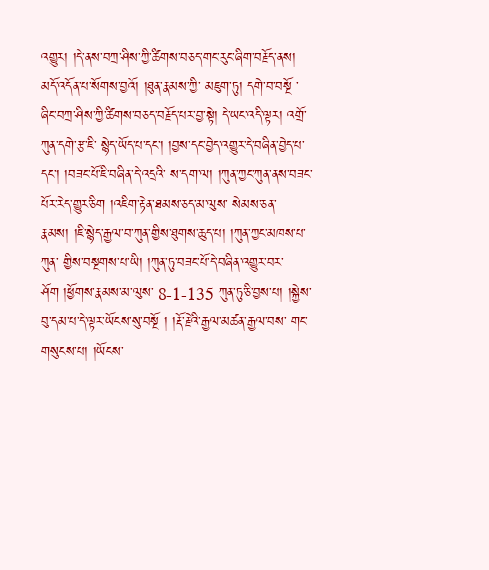འགྱུར། །དེ་ནས་བཀྲ་ཤིས་ཀྱི་ཚིགས་བཅད་གང་རུང་ཞིག་བརྗོད་ནས། མདོ་འདོན་པ་སོགས་བྱའོ། །ཐུན་རྣམས་ཀྱི་ མཇུག་ཏུ། དགེ་བ་བསྔོ ་ཞིང་བཀྲ་ཤིས་ཀྱི་ཚིགས་བཅད་བརྗོད་པར་བྱ་སྟེ། དེ་ཡང་འདི་ལྟར། འགྲོ་ཀུན་དགེ་རྩ་ཇི་ སྙེད་ཡོད་པ་དང་། །བྱས་དང་བྱེད་འགྱུར་དེ་བཞིན་བྱེད་པ་དང་། །བཟང་པོ་ཇི་བཞིན་དེ་འདྲའི་ ས་དག་ལ། །ཀུན་ཀྱང་ཀུན་ནས་བཟང་པོར་རེད་གྱུར་ཅིག །འཇིག་རྟེན་ཐམས་ཅད་མ་ལུས་ སེམས་ཅན་རྣམས། །ཇི་སྙེད་རྒྱལ་བ་ཀུན་གྱིས་ཐུགས་ཆུད་པ། །ཀུན་ཀྱང་མཁས་པ་ཀུན་ གྱིས་བསྔགས་པ་ཡི། །ཀུན་ཏུ་བཟང་པོ་དེ་བཞིན་འགྱུར་བར་ཤོག །ཕྱོགས་རྣམས་མ་ལུས་ 8-1-135 ཀུན་ཏུ་ཅི་བྱས་པ། །སྐྱེས་བུ་དམ་པ་དེ་ལྟར་ཡོངས་སུ་བསྔོ ། །རྡོ་རྗེའི་རྒྱལ་མཚན་རྒྱལ་བས་ གང་གསུངས་པ། །ཡོངས་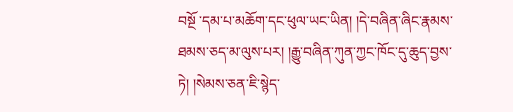བསྔོ ་དམ་པ་མཆོག་དང་ཕུལ་ཡང་ཡིན། །དེ་བཞིན་ཞིང་རྣམས་ ཐམས་ཅད་མ་ལུས་པར། །རྒྱུ་བཞིན་ཀུན་ཀྱང་ཁོང་དུ་ཆུད་བྱས་ཏེ། །སེམས་ཅན་ཇི་སྙེད་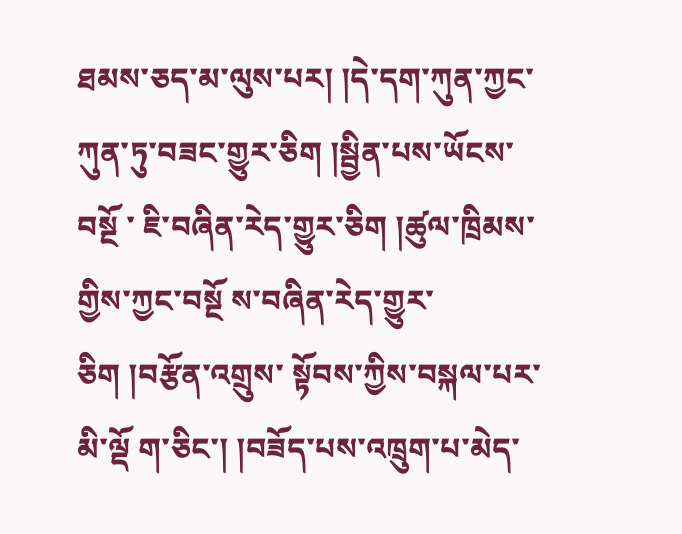ཐམས་ཅད་མ་ལུས་པར། །དེ་དག་ཀུན་ཀྱང་ཀུན་ཏུ་བཟང་གྱུར་ཅིག །སྦྱིན་པས་ཡོངས་བསྔོ ་ ཇི་བཞིན་རེད་གྱུར་ཅིག །ཚུལ་ཁྲིམས་གྱིས་ཀྱང་བསྔོ ས་བཞིན་རེད་གྱུར་ཅིག །བརྩོན་འགྲུས་ སྟོབས་ཀྱིས་བསྐལ་པར་མི་ལྡོ ག་ཅིང་། །བཟོད་པས་འཁྲུག་པ་མེད་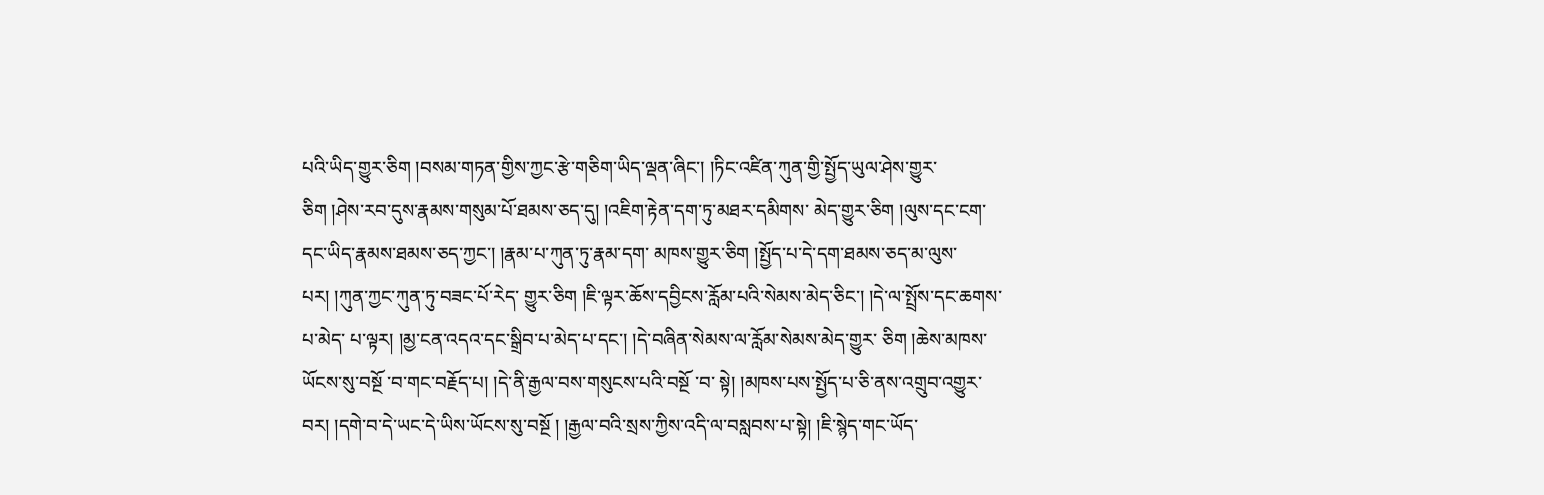པའི་ཡིད་གྱུར་ཅིག །བསམ་གཏན་གྱིས་ཀྱང་རྩེ་གཅིག་ཡིད་ལྡན་ཞིང་། །ཏིང་འཛིན་ཀུན་གྱི་སྤྱོད་ཡུལ་ཤེས་གྱུར་ ཅིག །ཤེས་རབ་དུས་རྣམས་གསུམ་པོ་ཐམས་ཅད་དུ། །འཇིག་རྟེན་དག་ཏུ་མཐར་དམིགས་ མེད་གྱུར་ཅིག །ལུས་དང་ངག་དང་ཡིད་རྣམས་ཐམས་ཅད་ཀྱང་། །རྣམ་པ་ཀུན་ཏུ་རྣམ་དག་ མཁས་གྱུར་ཅིག །སྤྱོད་པ་དེ་དག་ཐམས་ཅད་མ་ལུས་པར། །ཀུན་ཀྱང་ཀུན་ཏུ་བཟང་པོ་རེད་ གྱུར་ཅིག །ཇི་ལྟར་ཆོས་དབྱིངས་རློམ་པའི་སེམས་མེད་ཅིང་། །དེ་ལ་སྤྲོས་དང་ཆགས་པ་མེད་ པ་ལྟར། །མྱ་ངན་འདའ་དང་སྒྲིབ་པ་མེད་པ་དང་། །དེ་བཞིན་སེམས་ལ་རློམ་སེམས་མེད་གྱུར་ ཅིག །ཆེས་མཁས་ཡོངས་སུ་བསྔོ ་བ་གང་བརྗོད་པ། །དེ་ནི་རྒྱལ་བས་གསུངས་པའི་བསྔོ ་བ་ སྟེ། །མཁས་པས་སྤྱོད་པ་ཅི་ནས་འགྲུབ་འགྱུར་བར། །དགེ་བ་དེ་ཡང་དེ་ཡིས་ཡོངས་སུ་བསྔོ ། །རྒྱལ་བའི་སྲས་ཀྱིས་འདི་ལ་བསླབས་པ་སྟེ། །ཇི་སྙེད་གང་ཡོད་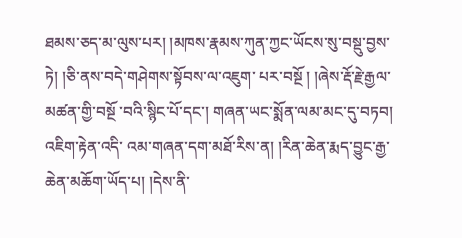ཐམས་ཅད་མ་ལུས་པར། །མཁས་རྣམས་ཀུན་ཀྱང་ཡོངས་སུ་བསྡུ་བྱས་ཏེ། །ཅི་ནས་བདེ་གཤེགས་སྟོབས་ལ་འཇུག་ པར་བསྔོ ། །ཞེས་རྡོ་རྗེ་རྒྱལ་མཚན་གྱི་བསྔོ ་བའི་སྙིང་པོ་དང་། གཞན་ཡང་སྨོན་ལམ་མང་དུ་བཏབ། འཇིག་རྟེན་འདི་ འམ་གཞན་དག་མཐོ་རིས་ན། །རིན་ཆེན་རྨད་བྱུང་རྒྱ་ཆེན་མཆོག་ཡོད་པ། །དེས་ནི་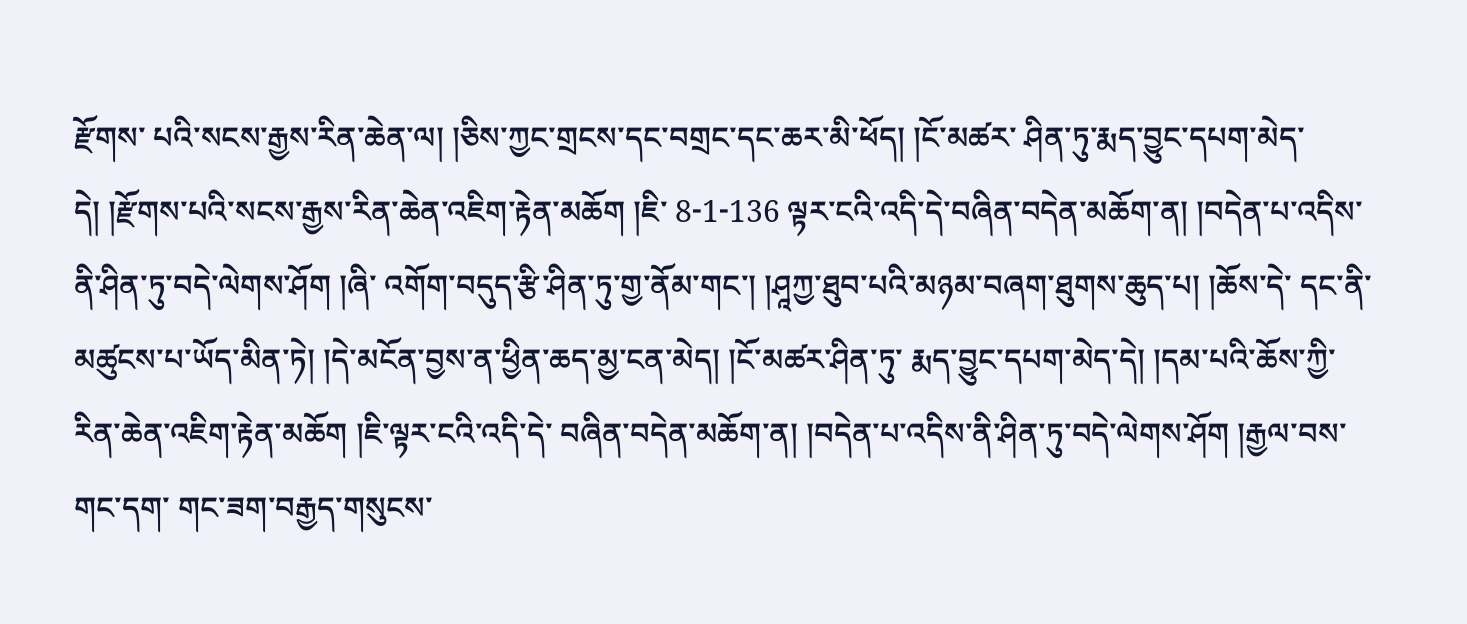རྫོགས་ པའི་སངས་རྒྱས་རིན་ཆེན་ལ། །ཅིས་ཀྱང་གྲངས་དང་བགྲང་དང་ཆར་མི་ཕོད། །ངོ་མཚར་ ཤིན་ཏུ་རྨད་བྱུང་དཔག་མེད་དེ། །རྫོགས་པའི་སངས་རྒྱས་རིན་ཆེན་འཇིག་རྟེན་མཆོག །ཇི་ 8-1-136 ལྟར་ངའི་འདི་དེ་བཞིན་བདེན་མཆོག་ན། །བདེན་པ་འདིས་ནི་ཤིན་ཏུ་བདེ་ལེགས་ཤོག །ཞི་ འགོག་བདུད་རྩི་ཤིན་ཏུ་གྱ་ནོམ་གང་། །ཤཱཀྱ་ཐུབ་པའི་མཉམ་བཞག་ཐུགས་ཆུད་པ། །ཆོས་དེ་ དང་ནི་མཚུངས་པ་ཡོད་མིན་ཏེ། །དེ་མངོན་བྱས་ན་ཕྱིན་ཆད་མྱ་ངན་མེད། །ངོ་མཚར་ཤིན་ཏུ་ རྨད་བྱུང་དཔག་མེད་དེ། །དམ་པའི་ཆོས་ཀྱི་རིན་ཆེན་འཇིག་རྟེན་མཆོག །ཇི་ལྟར་ངའི་འདི་དེ་ བཞིན་བདེན་མཆོག་ན། །བདེན་པ་འདིས་ནི་ཤིན་ཏུ་བདེ་ལེགས་ཤོག །རྒྱལ་བས་གང་དག་ གང་ཟག་བརྒྱད་གསུངས་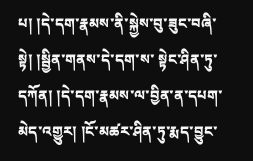པ། །དེ་དག་རྣམས་ནི་སྐྱེས་བུ་ཟུང་བཞི་སྟེ། །སྦྱིན་གནས་དེ་དག་ས་ སྟེང་ཤིན་ཏུ་དཀོན། །དེ་དག་རྣམས་ལ་བྱིན་ན་དཔག་མེད་འགྱུར། །ངོ་མཚར་ཤིན་ཏུ་རྨད་བྱུང་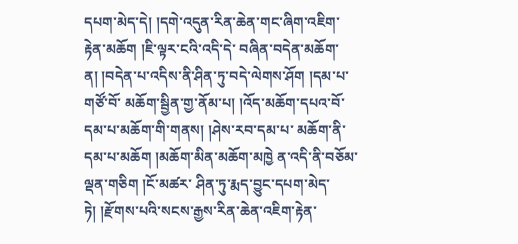དཔག་མེད་དེ། །དགེ་འདུན་རིན་ཆེན་གང་ཞིག་འཇིག་རྟེན་མཆོག །ཇི་ལྟར་ངའི་འདི་དེ་ བཞིན་བདེན་མཆོག་ན། །བདེན་པ་འདིས་ནི་ཤིན་ཏུ་བདེ་ལེགས་ཤོག །དམ་པ་གཙོ་བོ་ མཆོག་སྦྱིན་གྱ་ནོམ་པ། །འོད་མཆོག་དཔའ་བོ་དམ་པ་མཆོག་གི་གནས། །ཤེས་རབ་དམ་པ་ མཆོག་ནི་དམ་པ་མཆོག །མཆོག་མིན་མཆོག་མཁྱེ ན་འདི་ནི་བཅོམ་ལྡན་གཅིག །ངོ་མཚར་ ཤིན་ཏུ་རྨད་བྱུང་དཔག་མེད་ཏེ། །རྫོགས་པའི་སངས་རྒྱས་རིན་ཆེན་འཇིག་རྟེན་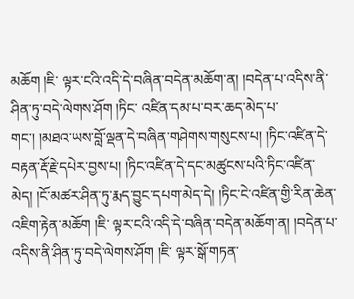མཆོག །ཇི་ ལྟར་ངའི་འདི་དེ་བཞིན་བདེན་མཆོག་ན། །བདེན་པ་འདིས་ནི་ཤིན་ཏུ་བདེ་ལེགས་ཤོག །ཏིང་ འཛིན་དམ་པ་བར་ཆད་མེད་པ་གང་། །མཐའ་ཡས་བློ་ལྡན་དེ་བཞིན་གཤེགས་གསུངས་པ། །ཏིང་འཛིན་དེ་བརྟན་རྡོ་རྗེ་དཔེར་བྱས་པ། །ཏིང་འཛིན་དེ་དང་མཚུངས་པའི་ཏིང་འཛིན་མེད། །ངོ་མཚར་ཤིན་ཏུ་རྨད་བྱུང་དཔག་མེད་དེ། །ཏིང་ངེ་འཛིན་གྱི་རིན་ཆེན་འཇིག་རྟེན་མཆོག །ཇི་ ལྟར་ངའི་འདི་དེ་བཞིན་བདེན་མཆོག་ན། །བདེན་པ་འདིས་ནི་ཤིན་ཏུ་བདེ་ལེགས་ཤོག །ཇི་ ལྟར་སྒོ་གཏན་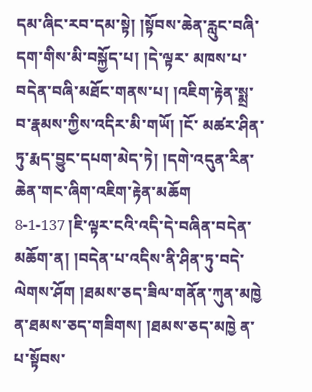དམ་ཞིང་རབ་དམ་སྟེ། །སྟོབས་ཆེན་རླུང་བཞི་དག་གིས་མི་བསྐྱོད་པ། །དེ་ལྟར་ མཁས་པ་བདེན་བཞི་མཐོང་གནས་པ། །འཇིག་རྟེན་སྨྲ་བ་རྣམས་ཀྱིས་འདིར་མི་གཡོ། །ངོ་ མཚར་ཤིན་ཏུ་རྨད་བྱུང་དཔག་མེད་ཏེ། །དགེ་འདུན་རིན་ཆེན་གང་ཞིག་འཇིག་རྟེན་མཆོག 8-1-137 །ཇི་ལྟར་ངའི་འདི་དེ་བཞིན་བདེན་མཆོག་ན། །བདེན་པ་འདིས་ནི་ཤིན་ཏུ་བདེ་ལེགས་ཤོག །ཐམས་ཅད་ཟིལ་གནོན་ཀུན་མཁྱེ ན་ཐམས་ཅད་གཟིགས། །ཐམས་ཅད་མཁྱེ ན་པ་སྟོབས་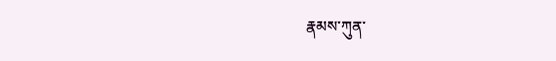རྣམས་ཀུན་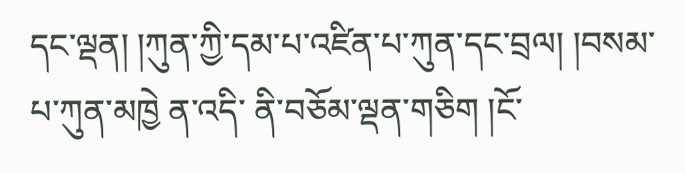དང་ལྡན། །ཀུན་ཀྱི་དམ་པ་འཛིན་པ་ཀུན་དང་བྲལ། །བསམ་པ་ཀུན་མཁྱེ ན་འདི་ ནི་བཅོམ་ལྡན་གཅིག །ངོ་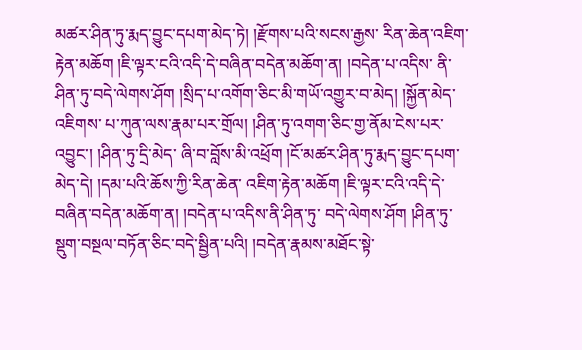མཚར་ཤིན་ཏུ་རྨད་བྱུང་དཔག་མེད་ཏེ། །རྫོགས་པའི་སངས་རྒྱས་ རིན་ཆེན་འཇིག་རྟེན་མཆོག །ཇི་ལྟར་ངའི་འདི་དེ་བཞིན་བདེན་མཆོག་ན། །བདེན་པ་འདིས་ ནི་ཤིན་ཏུ་བདེ་ལེགས་ཤོག །སྲིད་པ་འགོག་ཅིང་མི་གཡོ་འགྱུར་བ་མེད། །སྐྱོན་མེད་འཇིགས་ པ་ཀུན་ལས་རྣམ་པར་གྲོལ། །ཤིན་ཏུ་འགག་ཅིང་གྱ་ནོམ་ངེས་པར་འབྱུང་། །ཤིན་ཏུ་དྲི་མེད་ ཞི་བ་བློས་མི་འཕྲོག །ངོ་མཚར་ཤིན་ཏུ་རྨད་བྱུང་དཔག་མེད་དེ། །དམ་པའི་ཆོས་ཀྱི་རིན་ཆེན་ འཇིག་རྟེན་མཆོག །ཇི་ལྟར་ངའི་འདི་དེ་བཞིན་བདེན་མཆོག་ན། །བདེན་པ་འདིས་ནི་ཤིན་ཏུ་ བདེ་ལེགས་ཤོག །ཤིན་ཏུ་སྡུག་བསྔལ་བཏོན་ཅིང་བདེ་སྦྱིན་པའི། །བདེན་རྣམས་མཐོང་སྟེ་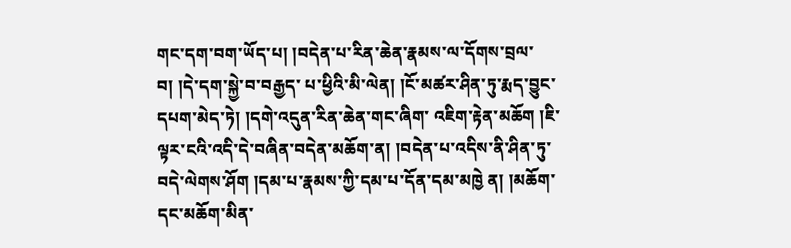གང་དག་བག་ཡོད་པ། །བདེན་པ་རིན་ཆེན་རྣམས་ལ་དོགས་བྲལ་བ། །དེ་དག་སྐྱེ་བ་བརྒྱད་ པ་ཕྱིའི་མི་ལེན། །ངོ་མཚར་ཤིན་ཏུ་རྨད་བྱུང་དཔག་མེད་ཏེ། །དགེ་འདུན་རིན་ཆེན་གང་ཞིག་ འཇིག་རྟེན་མཆོག །ཇི་ལྟར་ངའི་འདི་དེ་བཞིན་བདེན་མཆོག་ན། །བདེན་པ་འདིས་ནི་ཤིན་ཏུ་ བདེ་ལེགས་ཤོག །དམ་པ་རྣམས་ཀྱི་དམ་པ་དོན་དམ་མཁྱེ ན། །མཆོག་དང་མཆོག་མིན་